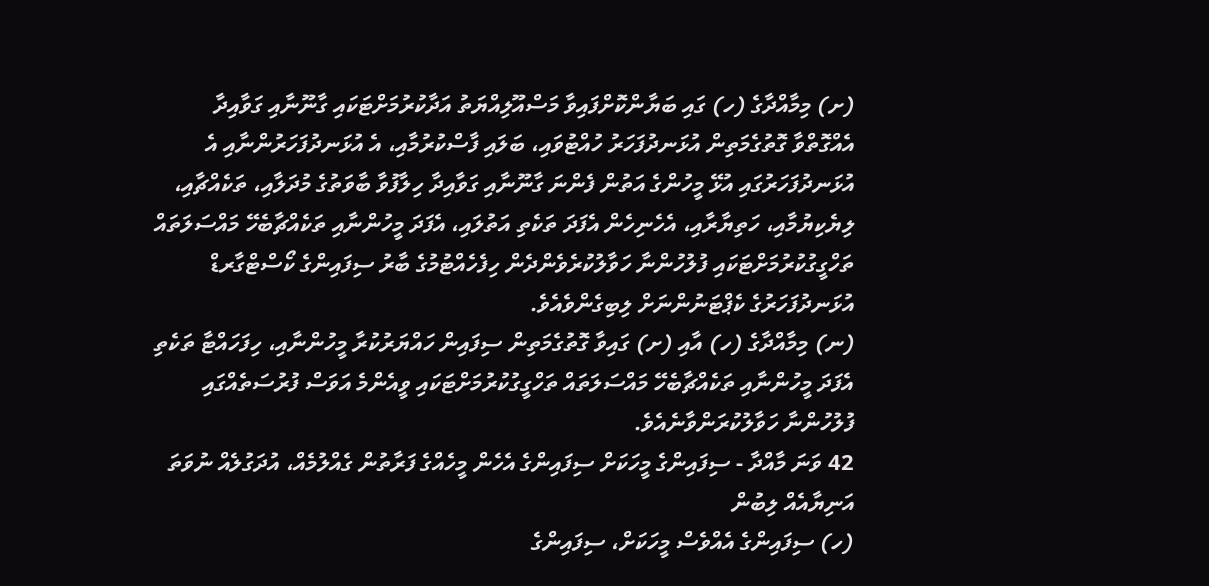(ށ) މިމާއްދާގެ (ހ) ގައި ބަޔާންކޮށްފައިވާ މަސްއޫލިއްޔަތު އަދާކުރުމަށްޓަކައި ގާނޫނާއި ގަވާއިދާ އެއްގޮތްވާ ގޮތުގެމަތިން އުޅަނދުފަހަރު ހުއްޓުވައި، ބަލައި ފާސްކުރުމާއި، އެ އުޅަނދުފަހަރުންނާއި އެ އުޅަނދުފަހަރުގައި އުޅޭ މީހުންގެ އަތުން ފެންނަ ގާނޫނާއި ގަވާއިދާ ހިލާފުވާ ބާވަތުގެ މުދަލާއި، ތަކެއްޗާއި، ލިޔެކިޔުމާއި، ހަތިޔާރާއި، އެހެނިހެން އެފަދަ ތަކެތި އަތުލައި، އެފަދަ މީހުންނާއި ތަކެއްޗާބެހޭ މައްސަލަތައް ތަހްގީގުކުރުމަށްޓަކައި ފުލުހުންނާ ހަވާލުކުރެވެންދެން ހިފެހެއްޓުމުގެ ބާރު ސިފައިންގެ ކޯސްޓްގާރޑް އުޅަނދުފަހަރުގެ ކެޕްޓަނުންނަށް ލިބިގެންވެއެވެ.
(ނ) މިމާއްދާގެ (ހ) އާއި (ށ) ގައިވާ ގޮތުގެމަތިން ސިފައިން ހައްޔަރުކުރާ މީހުންނާއި، ހިފަހައްޓާ ތަކެތި އެފަދަ މީހުންނާއި ތަކެއްޗާބެހޭ މައްސަލަތައް ތަހްގީގުކުރުމަށްޓަކައި ވީއެންމެ އަވަސް ފުރުސަތެއްގައި ފުލުހުންނާ ހަވާލުކުރަންވާނެއެވެ.
42 ވަނަ މާއްދާ - ސިފައިންގެ މީހަކަށް ސިފައިންގެ އެހެން މީހެއްގެ ފަރާތުން ގެއްލުމެއް، އުދަގުލެއް ނުވަތަ އަނިޔާއެއް ލިބުން
(ހ) ސިފައިންގެ އެއްވެސް މީހަކަށް، ސިފައިންގެ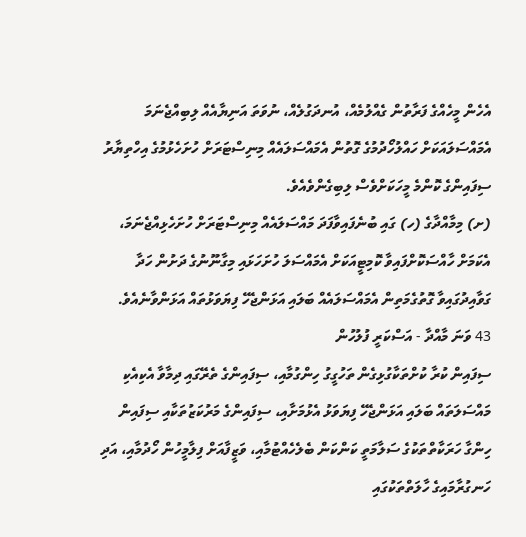އެހެން މީހެއްގެ ފަރާތުން ގެއްލުމެއް، އުނދަގުލެއް، ނުވަތަ އަނިޔާއެއް ލިބިއްޖެނަމަ އެމައްސަލައަކަށް ހައްލުހޯދުމުގެ ގޮތުން އެމައްސަލައެއް މިނިސްޓަރަށް ހުށަހެޅުމުގެ އިހްތިޔާރު ސިފައިންގެ ކޮންމެ މީހަކަށްވެސް ލިބިގެންވެއެވެ.
(ށ) މިމާއްދާގެ (ހ) ގައި ބުނެފައިވާފަދަ މައްސަލައެއް މިނިސްޓަރަށް ހުށަހެޅިއްޖެނަމަ، އެކަމަށް ހާއްސަކޮށްފައިވާ ކޮމިޓީއަކަށް އެމައްސަލަ ހުށަހަޅައި މިގާނޫނުގެ ދަށުން ހަދާ ގަވާއިދުގައިވާ ގޮތުގެމަތިން އެމައްސަލައެއް ބަލައި އަޅަންޖެހޭ ފިޔަވަޅުތައް އަޅަންވާނެއެވެ.
43 ވަނަ މާއްދާ - އަސްކަރީ ފުލުހުން
ސިފައިން ކުރާ ކުށްތަކާގުޅިގެން ތަހުގީގު ހިންގުމާއި، ސިފައިންގެ ތެރޭގައި ދިމާވާ އެކިއެކި މައްސަލަތައް ބަލައި އަޅަންޖެހޭ ފިޔަވަޅު އެޅުމަށާއި، ސިފައިންގެ މަރުކަޒުތަކާއި ސިފައިން ހިންގާ ހަރަކާތްތަކުގެ ސަލާމަތީ ކަންކަން ބެލެހެއްޓުމާއި، ވަޒީފާއަށް ފިލާމީހުން ހޯދުމާއި، އަދި ހަނގުރާމައިގެ ހާލަތްތަކުގައި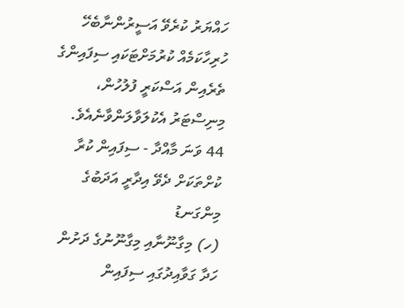ހައްޔަރު ކުރެވޭ އަސީރުންނާބެހޭ ހުރިހާކަމެއް ކުރުމަށްޓަކައި ސިފައިންގެ ތެރެއިން އަސްކަރީ ފުލުހުން، މިނިސްޓަރު އެކުލަވާލަންވާނެއެވެ.
44 ވަނަ މާއްދާ - ސިފައިން ކުރާ ކުށްތަކަށް ދެވޭ އިދާރީ އަދަބުގެ މިންގަނޑު
(ހ) މިގާނޫނާއި މިގާނޫނުގެ ދަށުން ހަދާ ގަވާއިދުގައި ސިފައިން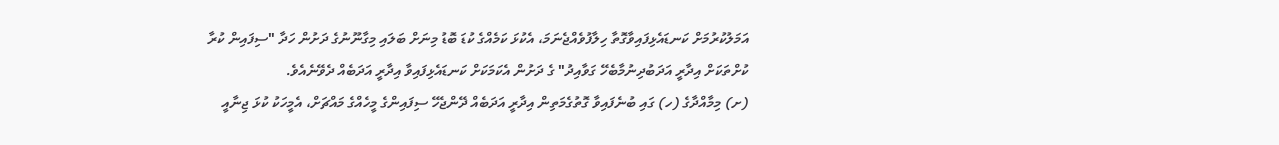އަމަލުކުރުމަށް ކަނޑައެޅިފައިވާގޮތާ ހިލާފުވެއްޖެނަމަ، އެކުޅަ ކަމެއްގެ ކުޑަ ބޮޑު މިނަށް ބަލައި މިގާނޫނުގެ ދަށުން ހަދާ "ސިފައިން ކުރާ ކުށްތަކަށް އިދާރީ އަދަބުދިނުމާބެހޭ ގަވާއިދު" ގެ ދަށުން އެކަމަކަށް ކަނޑައެޅިފައިވާ އިދާރީ އަދަބެއް ދެވޭނެއެވެ.
(ށ) މިމާއްދާގެ (ހ) ގައި ބުނެފައިވާ ގޮތުގެމަތިން އިދާރީ އަދަބެއް ދޭންޖެހޭ ސިފައިންގެ މީހެއްގެ މައްޗަށް، އެމީހަކު ކުޅަ ޖިނާއީ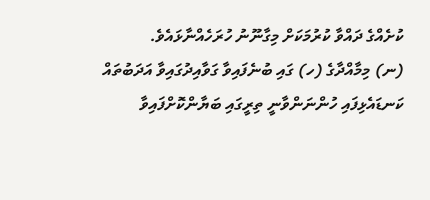ކުށެއްގެ ދައްވާ ކުރުމަކަށް މިގާނޫނު ހުރަހެއްނާޅައެވެ.
(ނ) މިމާއްދާގެ (ހ) ގައި ބުނެފައިވާ ގަވާއިދުގައިވާ އަދަބުތައް ކަނޑައެޅިފައި ހުންނަންވާނީ ތިރީގައި ބަޔާންކޮށްފައިވާ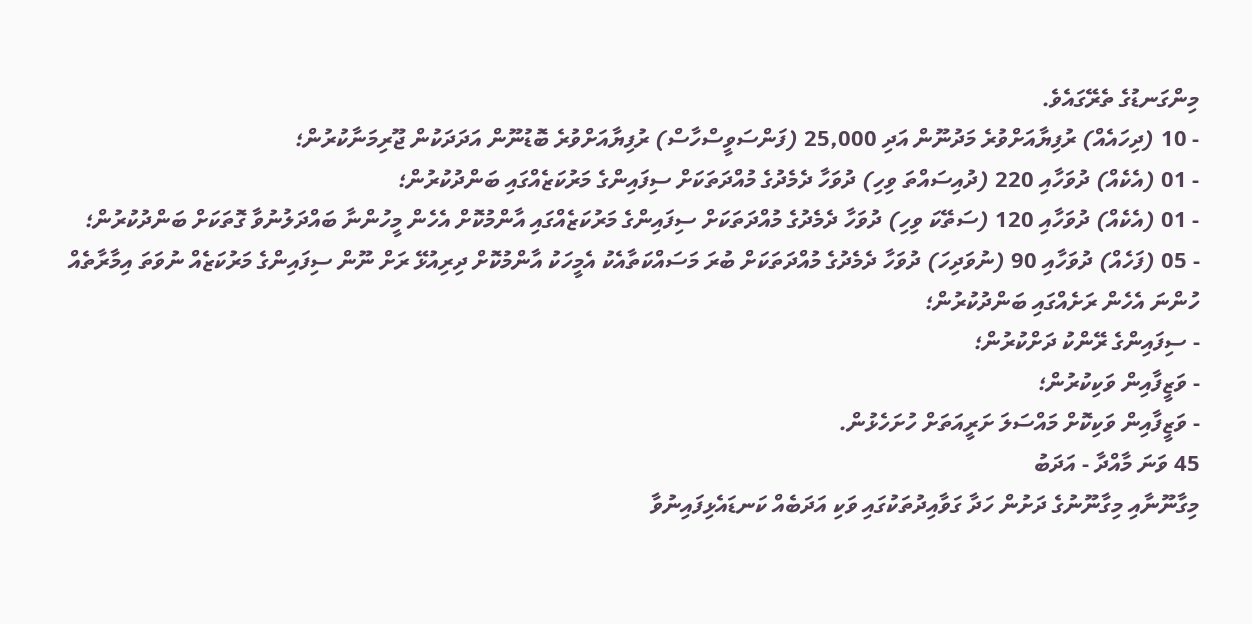މިންގަނޑުގެ ތެރޭގައެވެ.
- 10 (ދިހައެއް) ރުފިޔާއަށްވުރެ މަދުނޫން އަދި 25,000 (ފަންސަވީސްހާސް) ރުފިޔާއަށްވުރެ ބޮޑުނޫން އަދަދަކުން ޖޫރިމަނާކުރުން؛
- 01 (އެކެއް) ދުވަހާއި 220 (ދުއިސައްތަ ވިހި) ދުވަހާ ދެމެދުގެ މުއްދަތަކަށް ސިފައިންގެ މަރުކަޒެއްގައި ބަންދުކުރުން؛
- 01 (އެކެއް) ދުވަހާއި 120 (ސަތޭކަ ވިހި) ދުވަހާ ދެމެދުގެ މުއްދަތަކަށް ސިފައިންގެ މަރުކަޒެއްގައި އާންމުކޮށް އެހެން މީހުންނާ ބައްދަލުނުވާ ގޮތަކަށް ބަންދުކުރުން؛
- 05 (ފަހެއް) ދުވަހާއި 90 (ނުވަދިހަ) ދުވަހާ ދެމެދުގެ މުއްދަތަކަށް ބުރަ މަސައްކަތާއެކު އެމީހަކު އާންމުކޮށް ދިރިއުޅޭ ރަށް ނޫން ސިފައިންގެ މަރުކަޒެއް ނުވަތަ އިމާރާތެއް ހުންނަ އެހެން ރަށެއްގައި ބަންދުކުރުން؛
- ސިފައިންގެ ރޭންކު ދަށްކުރުން؛
- ވަޒީފާއިން ވަކިކުރުން؛
- ވަޒީފާއިން ވަކިކޮށް މައްސަލަ ށަރީއަތަށް ހުށަހެޅުން.
45 ވަނަ މާއްދާ - އަދަބު
މިގާނޫނާއި މިގާނޫނުގެ ދަށުން ހަދާ ގަވާއިދުތަކުގައި ވަކި އަދަބެއް ކަނޑައެޅިފައިނުވާ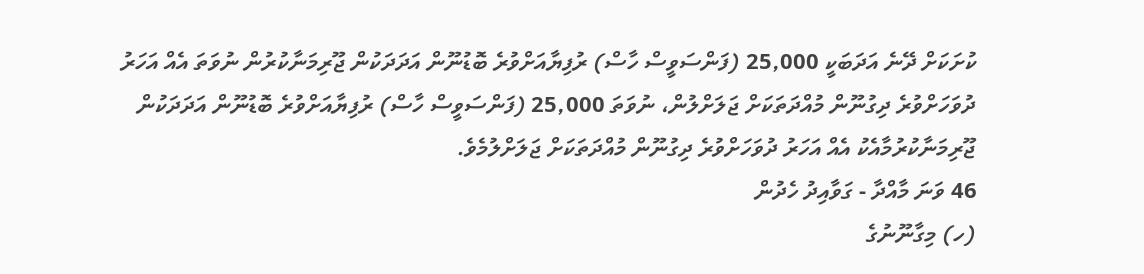ކުށަކަށް ދޭނެ އަދަބަކީ 25,000 (ފަންސަވީސް ހާސް) ރުފިޔާއަށްވުރެ ބޮޑުނޫން އަދަދަކުން ޖޫރިމަނާކުރުން ނުވަތަ އެއް އަހަރު ދުވަހަށްވުރެ ދިގުނޫން މުއްދަތަކަށް ޖަލަށްލުން، ނުވަތަ 25,000 (ފަންސަވީސް ހާސް) ރުފިޔާއަށްވުރެ ބޮޑުނޫން އަދަދަކުން ޖޫރިމަނާކުރުމާއެކު އެއް އަހަރު ދުވަހަށްވުރެ ދިގުނޫން މުއްދަތަކަށް ޖަލަށްލުމެވެ.
46 ވަނަ މާއްދާ - ގަވާއިދު ހެދުން
(ހ) މިގާނޫނުގެ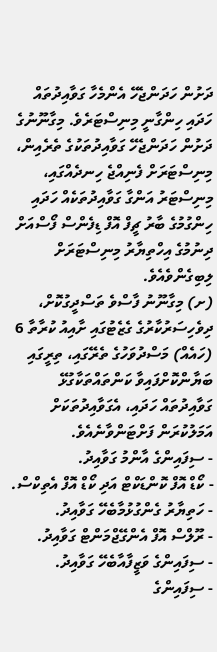ދަށުން ހަދަންޖެހޭ އެންމެހާ ގަވާއިދުތައް ހަދައި ހިންގާނީ މިނިސްޓަރެވެ. މިގާނޫނުގެ ދަށުން ހަދަންޖެހޭ ގަވާއިދުތަކުގެ ތެރެއިން، މިނިސްޓަރަށް ފެނިއްޖެ ހިނދެއްގައި، މިނިސްޓަރު އަންގާ ގަވާއިދުތަކެއް ހަދައި ހިންގުމުގެ ބާރު ޗީފް އޮފް ޑިފެންސް ފޯސްއަށް ދިނުމުގެ އިހްތިޔާރު މިނިސްޓަރަށް ލިބިގެންވެއެވެ.
(ށ) މިގާނޫނު ފާސްވެ ތަސްދީގުކޮށް، ދިވެހިސަރުކާރުގެ ގެޒެޓުގައި ށާއިއު ކުރާތާ 6 (ހައެއް) މަސްދުވަހުގެ ތެރޭގައި، ތިރީގައި ބަޔާންކޮށްފައިވާ ކަންތައްތަކާގުޅޭ ގަވާއިދުތައް ހަދައި، އެގަވާއިދުތަކަށް އަމަލުކުރަން ފަށްޓަންވާނެއެވެ.
- ސިފައިންގެ އާންމު ގަވާއިދު.
- ކޯޑް އޮފް ކޮންޑަކްޓް އަދި ކޯޑް އޮފް އެތިކްސް.
- ހަތިޔާރު ގެންގުޅުމާބެހޭ ގަވާއިދު.
- ރޫލްސް އޮފް އެންގޭޖްމަންޓް ގަވާއިދު.
- ސިފައިންގެ ވަޒީފާއާބެހޭ ގަވާއިދު.
- ސިފައިންގެ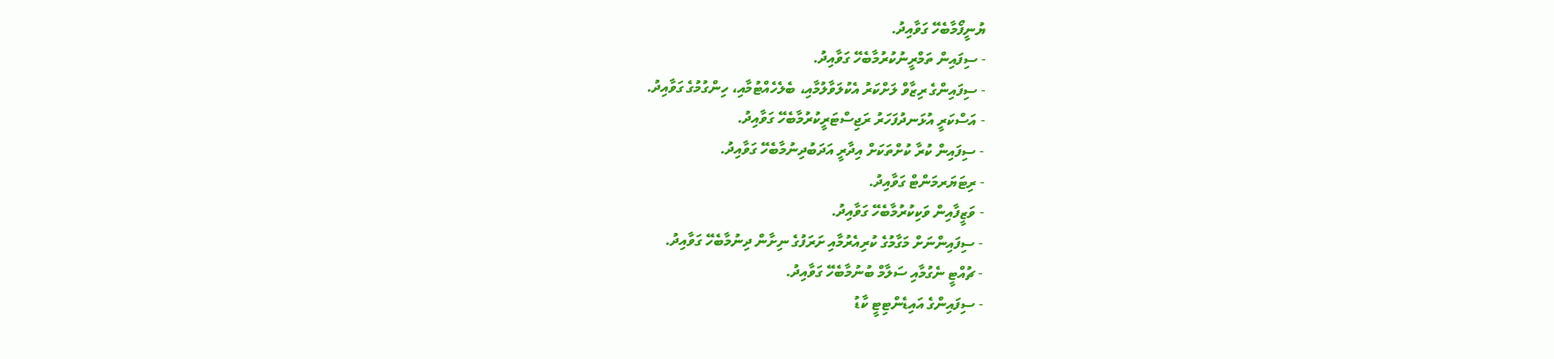ޔުނީފޯމާބެހޭ ގަވާއިދު.
- ސިފައިން ތަމްރީނުކުރުމާބެހޭ ގަވާއިދު.
- ސިފައިންގެ ރިޒާވް ލަށްކަރު އެކުލަވާލުމާއި، ބެލެހެއްޓުމާއި، ހިންގުމުގެ ގަވާއިދު.
- އަސްކަރީ އުޅަނދުފަހަރު ރަޖިސްޓަރީކުރުމާބެހޭ ގަވާއިދު.
- ސިފައިން ކުރާ ކުށްތަކަށް އިދާރީ އަދަބުދިނުމާބެހޭ ގަވާއިދު.
- ރިޓަޔަރމަންޓް ގަވާއިދު.
- ވަޒީފާއިން ވަކިކުރުމާބެހޭ ގަވާއިދު.
- ސިފައިންނަށް މަގާމުގެ ކުރިއެރުމާއި ށަރަފުގެ ނިށާން ދިނުމާބެހޭ ގަވާއިދު.
- ޗުއްޓީ ނެގުމާއި ސަލާމް ބުނުމާބެހޭ ގަވާއިދު.
- ސިފައިންގެ އައިޑެންޓިޓީ ކާޑު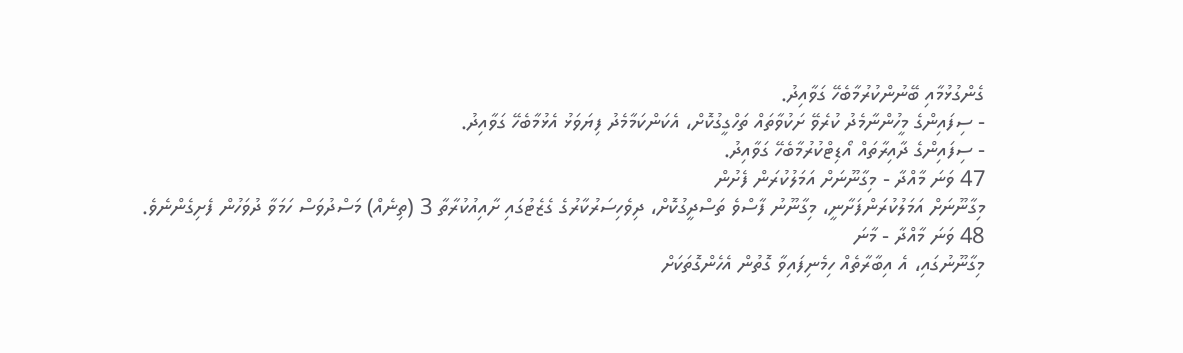ގެންގުޅުމާއި ބޭނުންކުރުމާބެހޭ ގަވާއިދު.
- ސިފައިންގެ މީހުންނާމެދު ކުރެވޭ ށަކުވާތައް ތަހްގީގުކޮށް، އެކަންކަމާމެދު ފިޔަވަޅު އެޅުމާބެހޭ ގަވާއިދު.
- ސިފައިންގެ ދާއިރާތައް އޯޑިޓްކުރުމާބެހޭ ގަވާއިދު.
47 ވަނަ މާއްދާ - މިގާނޫނަށް އަމަލުކުރަން ފެށުން
މިގާނޫނަށް އަމަލުކުރަންފަށާނީ، މިގާނޫނު ފާސްވެ ތަސްދީގުކޮށް، ދިވެހިސަރުކާރުގެ ގެޒެޓުގައި ށާއިއުކުރާތާ 3 (ތިނެއް) މަސްދުވަސް ހަމަވާ ދުވަހުން ފެށިގެންނެވެ.
48 ވަނަ މާއްދާ - މާނަ
މިގާނޫނުގައި، އެ އިބާރާތެއް ހިމެނިފައިވާ ގޮތުން އެހެންގޮތަކަށް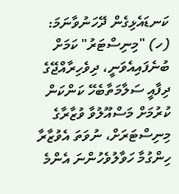ކަނޑައެޅިގެން ދޭހަނުވާނަމަ:
(ހ) "މިނިސްޓަރު" ކަމަށް ބުނެފައިއެވަނީ، ދިވެހިރާއްޖޭގެ ދިފާއީ ސަލާމަތާބެހޭ ކަންކަން ކުރުމަށް މަސްއޫލުވާ ވުޒާރާގެ މިނިސްޓަރަށް، ނުވަތަ އެވުޒާރާ ހިންގުމާ ހަވާލުވެހުންނަ އެންމެ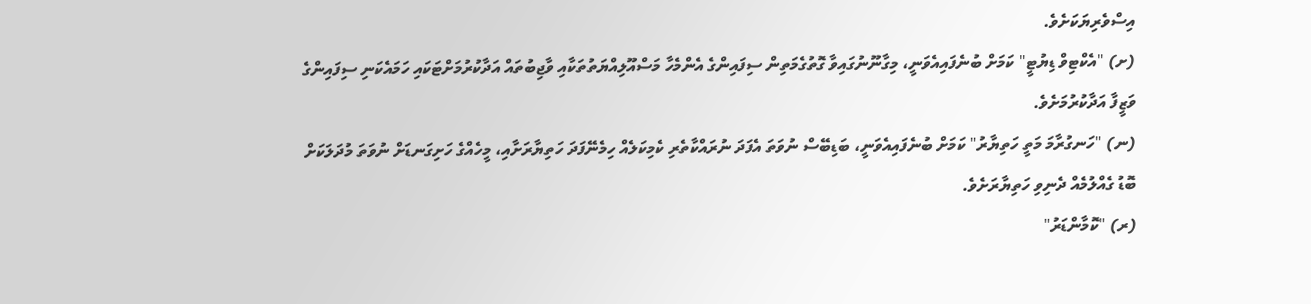އިސްވެރިޔަކަށެވެ.
(ށ) "އެކްޓިވް ޑިޔުޓީ" ކަމަށް ބުނެފައިއެވަނީ، މިގާނޫނުގައިވާ ގޮތުގެމަތިން ސިފައިންގެ އެންމެހާ މަސްއޫލިއްޔަތުތަކާއި ވާޖިބުތައް އަދާކުރުމަށްޓަކައި ހަމައެކަނި ސިފައިންގެ ވަޒީފާ އަދާކުރުމަށެވެ.
(ނ) "ހަނގުރާމަ މަތީ ހަތިޔާރު" ކަމަށް ބުނެފައިއެވަނީ، ބަޑިބޭސް ނުވަތަ އެފަދަ ނުރައްކާތެރި ކެމިކަލެއް ހިމެނޭފަދަ ހަތިޔާރަށާއި، މީހެއްގެ ހަށިގަނޑަށް ނުވަތަ މުދަލަކަށް ބޮޑު ގެއްލުމެއް ދެނިވި ހަތިޔާރަށެވެ.
(ރ) "ކޮމާންޑަރު"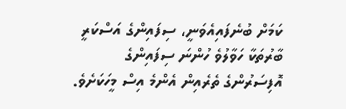ކަމަށް ބުނެފައިއެވަނީ، ސިފައިންގެ އަސްކަރީ ބާރުތަކާ ހަވާލުވެ ހުންނަ ސިފައިންގެ އޮފިސަރުންގެ ތެރެއިން އެންމެ އިސް މީހަކަށެވެ.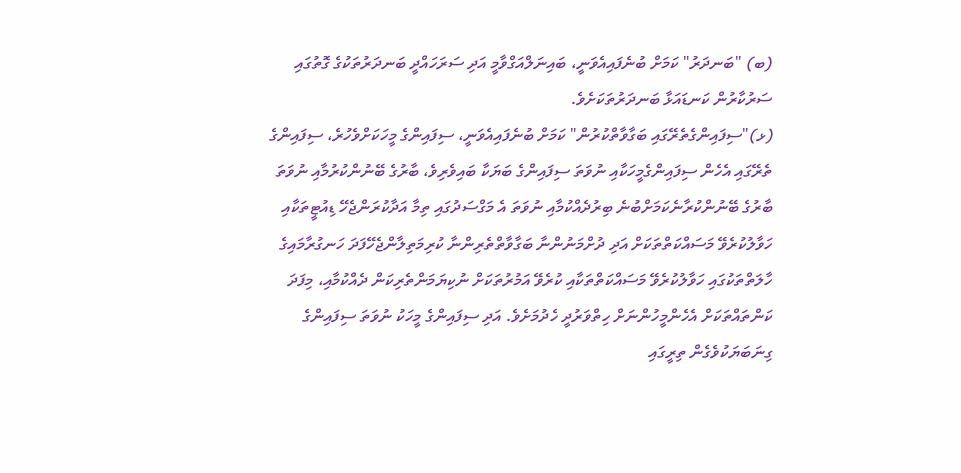(ބ) "ބަނދަރު" ކަމަށް ބުނެފައިއެވަނީ، ބައިނަލްއަގްވާމީ އަދި ސަރަހައްދީ ބަނދަރުތަކުގެ ގޮތުގައި ސަރުކާރުން ކަނޑައަޅާ ބަނދަރުތަކަށެވެ.
(ޅ)"ސިފައިންގެތެރޭގައި ބަގާވާތްކުރުން" ކަމަށް ބުނެފައިއެވަނީ، ސިފައިންގެ މީހަކަށްވެހުރެ، ސިފައިންގެ ތެރޭގައި އެހެން ސިފައިންގެމީހަކާއި ނުވަތަ ސިފައިންގެ ބަޔަކާ ބައިވެރިވެ، ބާރުގެ ބޭނުންކުރުމާއި ނުވަތަ ބާރުގެ ބޭނުންކުރާނެކަމަށްބުނެ ބިރުދެއްކުމާއި ނުވަތަ އެ މަގްސަދުގައި ތިމާ އަދާކުރަންޖެހޭ ޑިއުޓީތަކާއި ހަވާލުކުރެވޭ މަސައްކަތްތަކަށް އަދި ދުށްމަނުންނާ ބަގާވާތްތެރިންނާ ކުރިމަތިލާންޖެހޭފަދަ ހަނގުރާމައިގެ ހާލަތްތަކުގައި ހަވާލުކުރެވޭ މަސައްކަތްތަކާއި ކުރެވޭ އަމުރުތަކަށް ނުކިޔަމަންތެރިކަން ދެއްކުމާއި، މިފަދަ ކަންތައްތަކަށް އެހެންމީހުންނަށް ހިތްވަރުދީ ހެދުމަށެވެ. އަދި ސިފައިންގެ މީހަކު ނުވަތަ ސިފައިންގެ ގިނަބަޔަކުވެގެން ތިރީގައި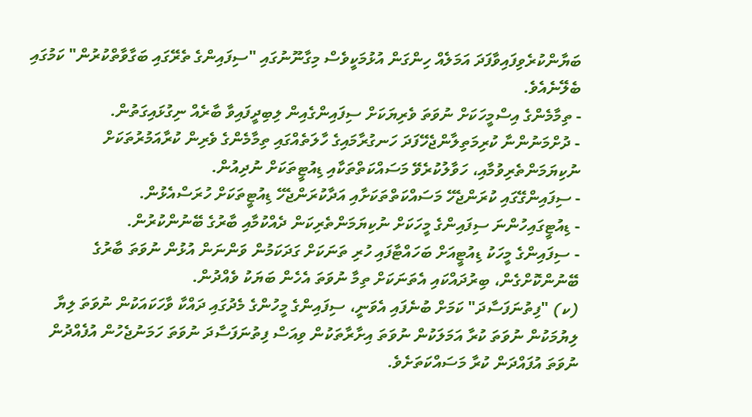ބަޔާންކުރެވިފައިވާފަދަ އަމަލެއް ހިންގަން އުޅުމަކީވެސް މިގާނޫނުގައި "ސިފައިންގެ ތެރޭގައި ބަގާވާތްކުރުން" ކަމުގައި ބެލޭނެއެވެ.
- ތިމާމެންގެ އިސްމީހަކަށް ނުވަތަ ވެރިޔަކަށް ސިފައިންގެއިން ލިބިދީފައިވާ ބާރެއް ނިގުޅައިގަތުން.
- ދުށްމަނުންނާ ކުރިމަތިލާންޖެހޭފަދަ ހަނގުރާމައިގެ ހާލަތެއްގައި ތިމާމެންގެ ވެރިން ކުރާއަމުރުތަކަށް ނުކިޔަމަންތެރިވުމާއި، ހަވާލުކުރެވޭ މަސައްކަތްތަކާއި ޑިއުޓީތަކަށް ނުދިއުން.
- ސިފައިންގޭގައި ކުރަންޖެހޭ މަސައްކަތްތަކަށާއި އަދާކުރަންޖެހޭ ޑިއުޓީތަކަށް ހުރަސްއެޅުން.
- ޑިއުޓީގައިހުންނަ ސިފައިންގެ މީހަކަށް ނުކިޔަމަންތެރިކަން ދެއްކުމާއި ބާރުގެ ބޭނުންކުރުން.
- ސިފައިންގެ މީހަކު ޑިއުޓީއަށް ބަހައްޓާފައި ހުރި ތަނަކަށް ގަދަކަމުން ވަންނަން އުޅުން ނުވަތަ ބާރުގެ ބޭނުންކޮށްގެން، ބިރުދައްކައި އެތަނަކަށް ތިމާ ނުވަތަ އެހެން ބަޔަކު ވެއްދުން.
(ކ) "ފިތުނަފަސާދަ" ކަމަށް ބުނެފައި އެވަނީ، ސިފައިންގެ މީހުންގެ މެދުގައި ދައްކާ ވާހަކައަކުން ނުވަތަ ލިޔާ ލިޔުމަކުން ނުވަތަ ކުރާ އަމަލަކުން ނުވަތަ އިށާރާތަކުން ވިއަސް ފިތުނަފަސާދަ ނުވަތަ ހަމަނުޖެހުން އުފެއްދުން ނުވަތަ އުފައްދަން ކުރާ މަސައްކަތަށެވެ.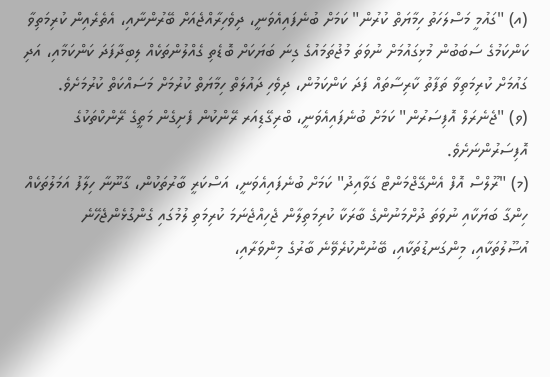(އ) "ގައުމީ މަސްލަހަތު ހިމާޔަތް ކުރުން" ކަމަށް ބުނެފައިއެވަނީ، ދިވެހިރާއްޖެއަށް ބޭރުންނާއި، އެތެރެއިން ކުރިމަތިވާ ކަންކަމުގެ ސަބަބުން މުޅިގައުމަށް ނުވަތަ މުޖުތަމައުގެ ގިނަ ބަޔަކަށް ބޮޑެތި ގެއްލުންތަކެއް ލިބިދާފަދަ ކަންކަމާއި، އަދި ގައުމަށް ކުރިމަތިވާ ތަފާތު ކާރިސާތައް ފަދަ ކަންކަމުން، ދިވެހި ދައުލަތް ހިމާޔަތް ކުރުމަށް މަސައްކަތް ކުރުމަށެވެ.
(ވ) "ޖެނެރަލް އޮފިސަރުން" ކަމަށް ބުނެފައިއެވަނީ، ބްރިގޭޑިއަރ ރޭންކުން ފެށިގެން މަތީގެ ރޭންކްތަކުގެ އޮފިސަރުންނަށެވެ.
(މ) "ރޫލްސް އޮފް އެންގޭޖްމަންޓް ގަވާއިދު" ކަމަށް ބުނެފައިއެވަނީ، އަސްކަރީ ބާރުތަކުން، ގާނޫނާ ހިލާފު އަމަލުތަކެއް ހިންގާ ބަޔަކާއި ނުވަތަ ދުށްމަނުންގެ ބާރަކާ ކުރިމަތިލާން ޖެހިއްޖެނަމަ ކުރިމަތި ލުމުގައި ގެންގުޅެންޖެހޭނެ އުސޫލުތަކާއި، މިންގަނޑުތަކާއި، ބޭނުންކުރެވޭނެ ބާރުގެ މިންވަރާއި،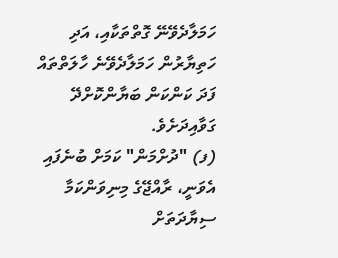ހަމަލާދެވޭނޭ ގޮތްތަކާއި، އަދި ހަތިޔާރުން ހަމަލާދެވޭނެ ހާލަތްތައް ފަދަ ކަންކަން ބަޔާންކޮށްދޭ ގަވާއިދަށެވެ.
(ފ) "ދުށްމަން" ކަމަށް ބުނެފައި އެވަނީ، ރާއްޖޭގެ މިނިވަންކަމާ ސިޔާދަތަށް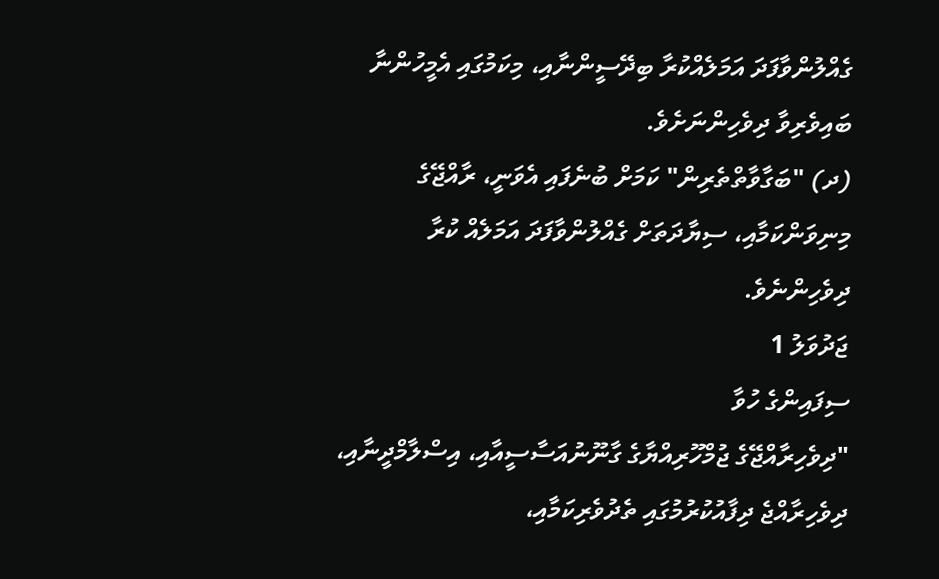ގެއްލުންވާފަދަ އަމަލެއްކުރާ ބިދޭސީންނާއި، މިކަމުގައި އެމީހުންނާ ބައިވެރިވާ ދިވެހިންނަށެވެ.
(ދ) "ބަގާވާތްތެރިން" ކަމަށް ބުނެފައި އެވަނީ، ރާއްޖޭގެ މިނިވަންކަމާއި، ސިޔާދަތަށް ގެއްލުންވާފަދަ އަމަލެއް ކުރާ ދިވެހިންނެވެ.
ޖަދުވަލު 1
ސިފައިންގެ ހުވާ
"ދިވެހިރާއްޖޭގެ ޖުމްހޫރިއްޔާގެ ގާނޫނުއަސާސީއާއި، އިސްލާމްދީނާއި، ދިވެހިރާއްޖެ ދިފާއުކުރުމުގައި ތެދުވެރިކަމާއި،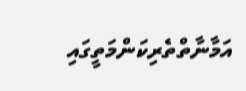އަމާނާތްތެރިކަންމަތީގައި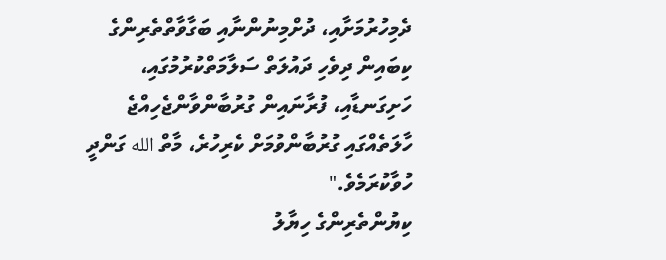ދެމިހުރުމަށާއި، ދުށްމިނުންނާއި ބަގާވާތްތެރިންގެ ކިބައިން ދިވެހި ދައުލަތް ސަލާމަތްކުރުމުގައި، ހަށިގަނޑާއި، ފުރާނައިން ގުރުބާންވާންޖެހިއްޖެ ހާލަތެއްގައި ގުރުބާންވުމަށް ކެރިހުރެ، މާތް الله ގަންދީ ހުވާކުރަމެވެ."
ކިޔުންތެރިންގެ ހިޔާލު